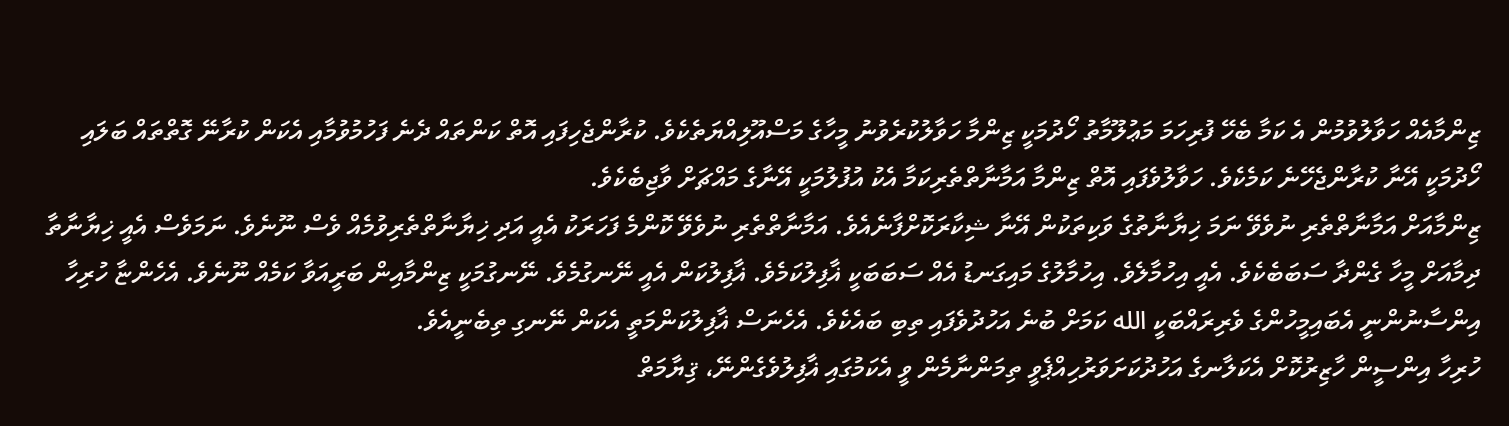ޒިންމާއެއް ހަވާލުވުމުން އެ ކަމާ ބެހޭ ފުރިހަމަ މަޢުލޫމާތު ހޯދުމަކީ ޒިންމާ ހަވާލުކުރެވުނު މީހާގެ މަސްއޫލިއްޔަތެކެވެ. ކުރާންޖެހިފައި އޮތް ކަންތައް ދެނެ ފަހުމުވުމާއި އެކަން ކުރާނޭ ގޮތްތައް ބަލައި ހޯދުމަކީ އޭނާ ކުރާންޖެހޭނެ ކަމެކެވެ. ހަވާލުވެފައި އޮތް ޒިންމާ އަމާނާތްތެރިކަމާ އެކު އުފުލުމަކީ އޭނާގެ މައްޗަށް ވާޖިބެކެވެ.
ޒިންމާއަށް އަމާނާތްތެރި ނުވެވޭ ނަމަ ޚިޔާނާތުގެ ވަކިތަކުން އޭނާ ޝިކާރަކޮށްފާނެއެވެ. އަމާނާތްތެރި ނުވެވޭ ކޮންމެ ފަހަރަކު އެއީ އަދި ޚިޔާނާތްތެރިވުމެއް ވެސް ނޫނެވެ. ނަމަވެސް އެއީ ޚިޔާނާތާ ދިމާއަށް މީހާ ގެންދާ ސަބަބެކެވެ. އެއީ އިހުމާލެވެ. އިހުމާލުގެ މައިގަނޑު އެއް ސަބަބަކީ ޣާފިލުކަމެވެ. ޣާފިލުކަން އެއީ ނޭނގުމެވެ. ނޭނގުމަކީ ޒިންމާއިން ބަރީއަވާ ކަމެއް ނޫނެވެ. އެހެންޏާ ހުރިހާ އިންސާނުންނީ އެބައިމީހުންގެ ވެރިރައްބަކީ الله ކަމަށް ބުނެ އަހުދުވެފައި ތިބި ބައެކެވެ. އެހެނަސް ޣާފިލުކަންމަތީ އެކަން ނޭނގި ތިބެނީއެވެ.
ހުރިހާ އިންސީން ހާޒިރުކޮށް އެކަލާނގެ އަހުދުކަށަވަރުހިއްޕެވީ ތިމަންނާމެން ވީ އެކަމުގައި ޣާފިލުވެގެންނޭ، ޤިޔާމަތް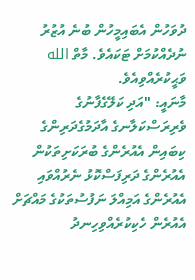ދުވަހުން އެބައިމީހުން ބުނެ އުޒުރު ނުދެއްކުމަށް ޓަކައެވެ. މާތް الله ވަޙީކުރެއްވިއެވެ.
މާނައީ: "އަދި ކަލޭގެފާނުގެ ވެރިރަސްކަލާނގެ އާދަމުގެދަރިންގެ ކިބައިން އެއުރެންގެ ބުރަކަށިތަކުން އެއުރެންގެ ދަރިފަސްކޮޅު ނެރުއްވައި އެއުރެންގެ އަމިއްލަ ނަފުސުތަކުގެ މައްޗަށް އެއުރެން ހެކިކުރެއްވިހިނދު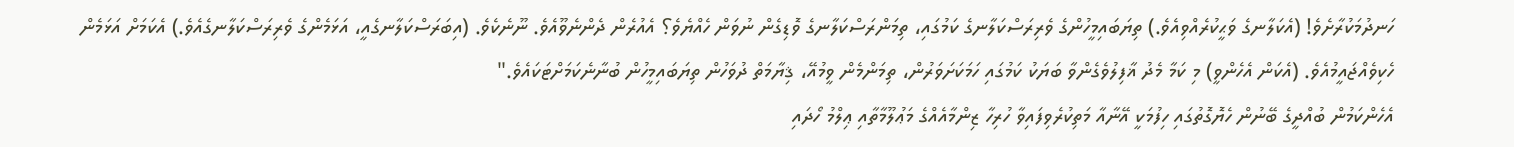ހަނދުމަކުރާށެވެ! (އެކަލާނގެ ވަޙީކުރެއްވިއެވެ.) ތިޔަބައިމީހުންގެ ވެރިރަސްކަލާނގެ ކަމުގައި، ތިމަންރަސްކަލާނގެ ވޮޑިގެން ނުވަން ހެއްޔެވެ؟ އެއުރެން ދެންނެވޫއެވެ. ނޫނެކެވެ. (އިބަރަސްކަލާނގެއީ، އަޅަމެންގެ ވެރިރަސްކަލާނގެއެވެ.) އެކަމަށް އަޅަމެން ހެކިވެއްޖައީމުއެވެ. (އެކަން އެހެންވީ) މި ކަމާ މެދު ޣާފިލުވެގެންވާ ބަޔަކު ކަމުގައި ހަމަކަށަވަރުން، ތިމަންމެން ވީމުއޭ، ޤިޔާމަތް ދުވަހުން ތިޔަބައިމީހުން ބުނާނެކަމަށްޓަކައެވެ."
އެހެންކަމުން ބުއްދީގެ ބޭނުން ހެޔޮގޮތުގައި ހިފުމަކީ އޭނާއާ މަތިކުރެވިފައިވާ ހުރިހާ ޒިންމާއެއްގެ މަޢުލޫމާތާއި ޢިލްމު ހޯދައި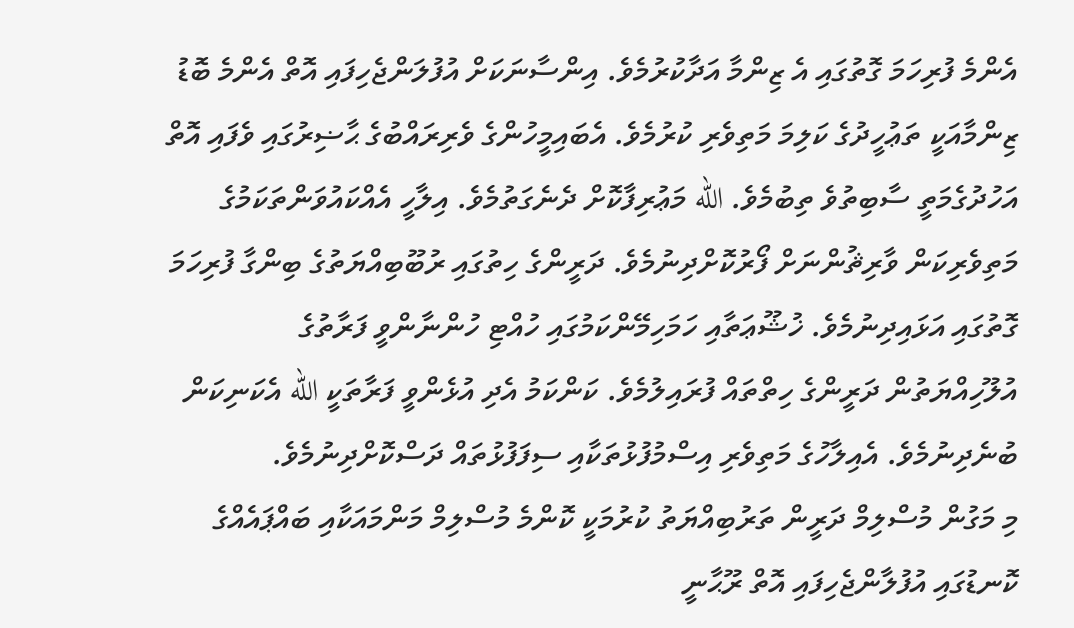އެންމެ ފުރިހަމަ ގޮތުގައި އެ ޒިންމާ އަދާކުރުމެވެ. އިންސާނަކަށް އުފުލަންޖެހިފައި އޮތް އެންމެ ބޮޑު ޒިންމާއަކީ ތަޢުހީދުގެ ކަލިމަ މަތިވެރި ކުރުމެވެ. އެބައިމީހުންގެ ވެރިރައްބުގެ ޙާޟިރުގައި ވެފައި އޮތް އަހުދުގެމަތީ ސާބިތުވެ ތިބުމެވެ. الله މަޢުރިފާކޮށް ދެނެގަތުމެވެ. އިލާހީ އެއްކައުވަންތަކަމުގެ މަތިވެރިކަން ވާރިޘުންނަށް ފޯރުކޮށްދިނުމެވެ. ދަރީންގެ ހިތުގައި ރުބޫބިއްޔަތުގެ ބިންގާ ފުރިހަމަ ގޮތުގައި އަޅައިދިނުމެވެ. ޚުޝޫޢަތާއި ހަމަހިމޭންކަމުގައި ހުއްޓި ހުންނާންވީ ފަރާތުގެ އުލޫހިއްޔަތުން ދަރީންގެ ހިތްތައް ފުރައިލުމެވެ. ކަންކަމު އެދި އުޅެންވީ ފަރާތަކީ الله އެކަނިކަން ބުނެދިނުމެވެ. އެއިލާހުގެ މަތިވެރި އިސްމުފުޅުތަކާއި ސިފަފުޅުތައް ދަސްކޮށްދިނުމެވެ.
މި މަގުން މުސްލިމް ދަރީން ތަރުބިއްޔަތު ކުރުމަކީ ކޮންމެ މުސްލިމް މަންމައަކާއި ބައްޕައެއްގެ ކޮނޑުގައި އުފުލާންޖެހިފައި އޮތް ރޫޙާނީ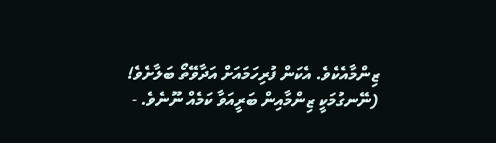ޒިންމާއެކެވެ. އެކަން ފުރިހަމައަށް އަދާވޭތޯ ބަލާށެވެ!
(ނޭނގުމަކީ ޒިންމާއިން ބަރީއަވާ ކަމެއް ނޫނެވެ. -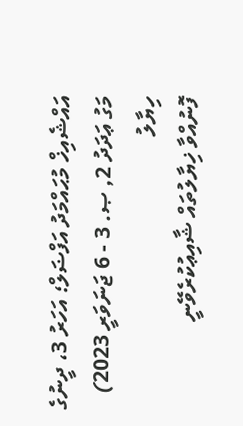އައްޝެއިޚް މުޙައްމަދު އަފްޟަލް؛ އަހަރު 3، ދީނުގެ މަގު ޢަދަދު 2, ޞ. 3 - 6 ޖަނަވަރީ 2023)
ހިޔާލު
ފޮނުއްވާ ޚިޔާލުތައް ޝާއިޢުކުރެވޭނީ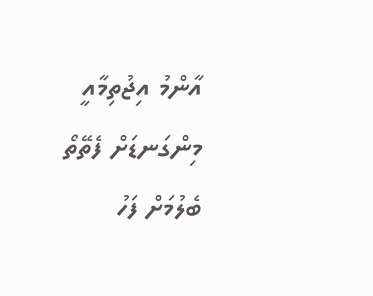އާންމު އިޖުތިމާއީ މިންގަނޑަށް ފެތޭތޯ ބެލުމަށް ފަހު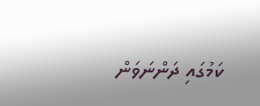ކަމުގައި ދަންނަވަން